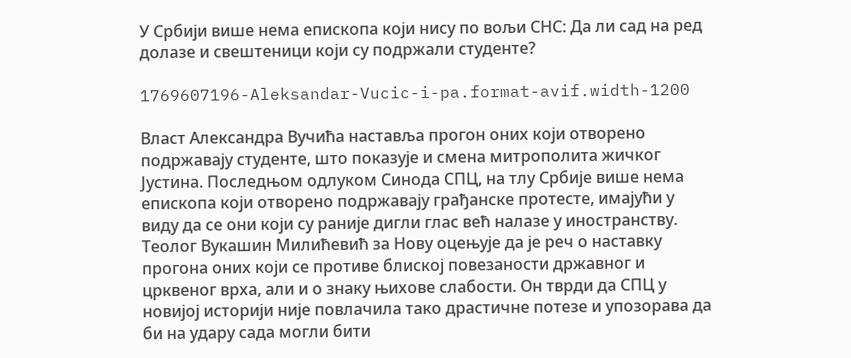У Србији више нема епископа који нису по вољи СНС: Да ли сад на ред долазе и свештеници који су подржали студенте?

1769607196-Aleksandar-Vucic-i-pa.format-avif.width-1200

Власт Александра Вучића наставља прогон оних који отворено подржавају студенте, што показује и смена митрополита жичког Јустина. Последњом одлуком Синода СПЦ, на тлу Србије више нема епископа који отворено подржавају грађанске протесте, имајући у виду да се они који су раније дигли глас већ налазе у иностранству. Теолог Вукашин Милићевић за Нову оцењује да је реч о наставку прогона оних који се противе блиској повезаности државног и црквеног врха, али и о знаку њихове слабости. Он тврди да СПЦ у новијој историји није повлачила тако драстичне потезе и упозорава да би на удару сада могли бити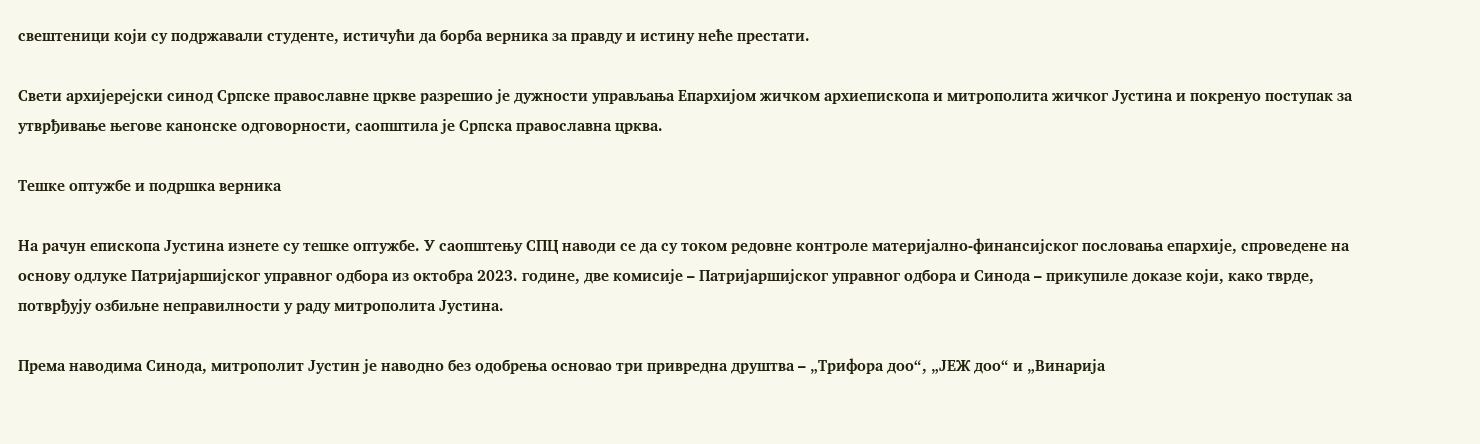свештеници који су подржавали студенте, истичући да борба верника за правду и истину неће престати.

Свети архијерејски синод Српске православне цркве разрешио је дужности управљања Епархијом жичком архиепископа и митрополита жичког Јустина и покренуо поступак за утврђивање његове канонске одговорности, саопштила је Српска православна црква.

Тешке оптужбе и подршка верника

На рачун епископа Јустина изнете су тешке оптужбе. У саопштењу СПЦ наводи се да су током редовне контроле материјално-финансијског пословања епархије, спроведене на основу одлуке Патријаршијског управног одбора из октобра 2023. године, две комисије – Патријаршијског управног одбора и Синода – прикупиле доказе који, како тврде, потврђују озбиљне неправилности у раду митрополита Јустина.

Према наводима Синода, митрополит Јустин је наводно без одобрења основао три привредна друштва – „Трифора доо“, „ЈЕЖ доо“ и „Винарија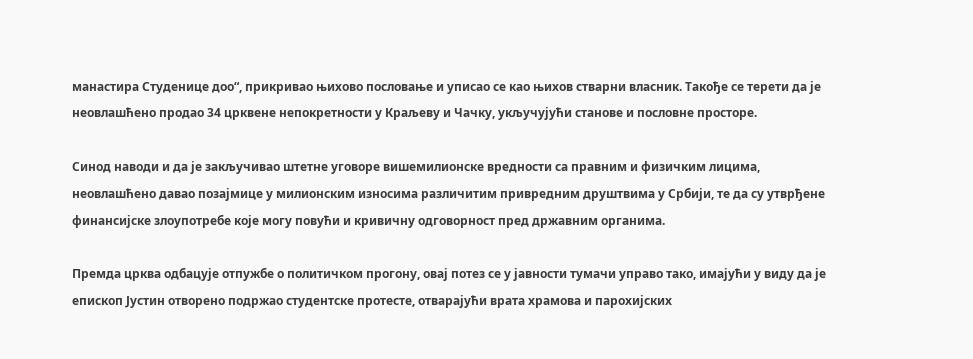манастира Студенице доо“, прикривао њихово пословање и уписао се као њихов стварни власник. Такође се терети да је неовлашћено продао 34 црквене непокретности у Краљеву и Чачку, укључујући станове и пословне просторе.

Синод наводи и да је закључивао штетне уговоре вишемилионске вредности са правним и физичким лицима, неовлашћено давао позајмице у милионским износима различитим привредним друштвима у Србији, те да су утврђене финансијске злоупотребе које могу повући и кривичну одговорност пред државним органима.

Премда црква одбацује отпужбе о политичком прогону, овај потез се у јавности тумачи управо тако, имајући у виду да је епископ Јустин отворено подржао студентске протесте, отварајући врата храмова и парохијских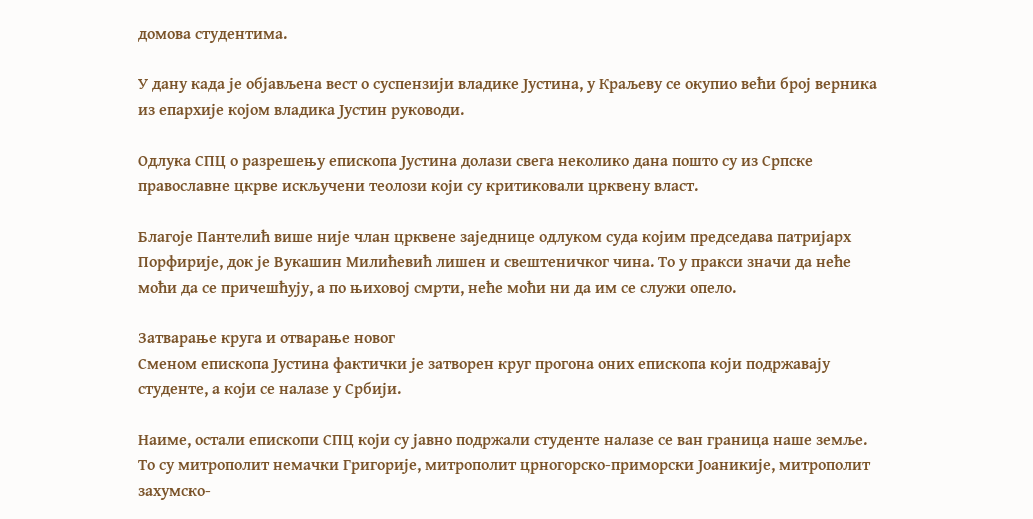домова студентима.

У дану када је објављена вест о суспензији владике Јустина, у Краљеву се окупио већи број верника из епархије којом владика Јустин руководи.

Одлука СПЦ о разрешењу епископа Јустина долази свега неколико дана пошто су из Српске православне цкрве искључени теолози који су критиковали црквену власт.

Благоје Пантелић више није члан црквене заједнице одлуком суда којим председава патријарх Порфирије, док је Вукашин Милићевић лишен и свештеничког чина. То у пракси значи да неће моћи да се причешћују, а по њиховој смрти, неће моћи ни да им се служи опело.

Затварање круга и отварање новог
Сменом епископа Јустина фактички је затворен круг прогона оних епископа који подржавају студенте, а који се налазе у Србији.

Наиме, остали епископи СПЦ који су јавно подржали студенте налазе се ван граница наше земље. То су митрополит немачки Григорије, митрополит црногорско-приморски Јоаникије, митрополит захумско-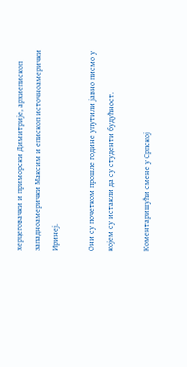херцеговачки и приморски Димитрије, архиепископ западноамерички Максим и епископ источноамерички Иринеј.

Они су почетком прошле године упутили јавно писмо у којем су истакли да су студенти будућност.

Коментаришући смене у Српској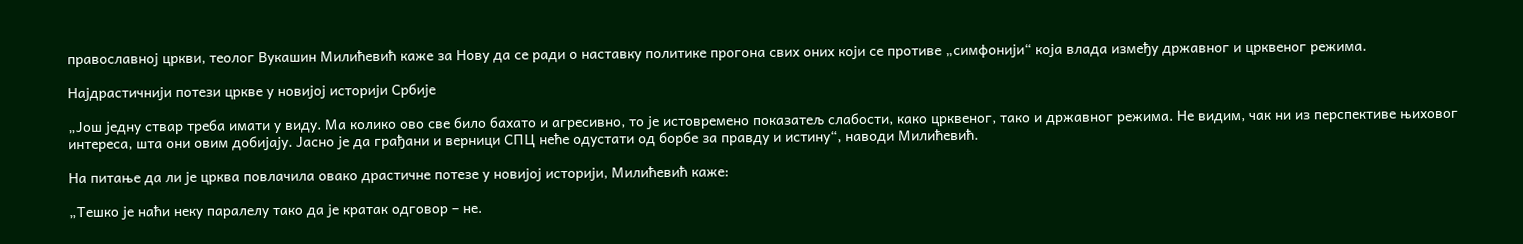православној цркви, теолог Вукашин Милићевић каже за Нову да се ради о наставку политике прогона свих оних који се противе „симфонији“ која влада између државног и црквеног режима.

Најдрастичнији потези цркве у новијој историји Србије

„Још једну ствар треба имати у виду. Ма колико ово све било бахато и агресивно, то је истовремено показатељ слабости, како црквеног, тако и државног режима. Не видим, чак ни из перспективе њиховог интереса, шта они овим добијају. Јасно је да грађани и верници СПЦ неће одустати од борбе за правду и истину“, наводи Милићевић.

На питање да ли је црква повлачила овако драстичне потезе у новијој историји, Милићевић каже:

„Тешко је наћи неку паралелу тако да је кратак одговор – не.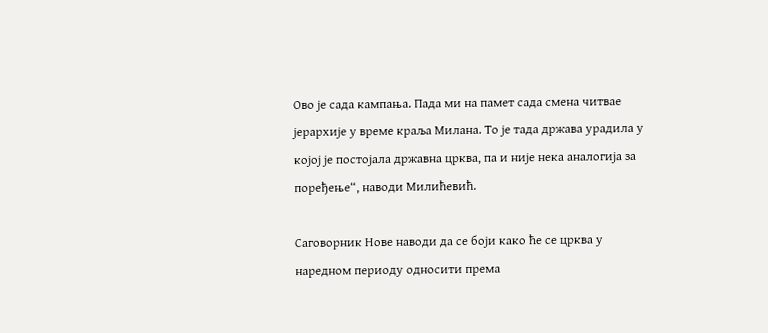Ово је сада кампања. Пада ми на памет сада смена читвае јерархије у време краља Милана. То је тада држава урадила у којој је постојала државна црква, па и није нека аналогија за поређење“, наводи Милићевић.

Саговорник Нове наводи да се боји како ће се црква у наредном периоду односити према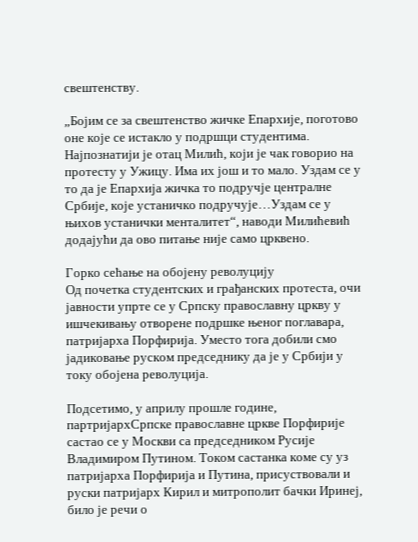свештенству.

„Бојим се за свештенство жичке Епархије, поготово оне које се истакло у подршци студентима. Најпознатији је отац Милић, који је чак говорио на протесту у Ужицу. Има их још и то мало. Уздам се у то да је Епархија жичка то подручје централне Србије, које устаничко подручује…Уздам се у њихов устанички менталитет“, наводи Милићевић додајући да ово питање није само црквено.

Горко сећање на обојену револуцију
Од почетка студентских и грађанских протеста, очи јавности упрте се у Српску православну цркву у ишчекивању отворене подршке њеног поглавара, патријарха Порфирија. Уместо тога добили смо јадиковање руском председнику да је у Србији у току обојена револуција.

Подсетимо, у априлу прошле године, партријархСрпске православне цркве Порфирије састао се у Москви са председником Русије Владимиром Путином. Током састанка коме су уз патријарха Порфирија и Путина, присуствовали и руски патријарх Кирил и митрополит бачки Иринеј, било је речи о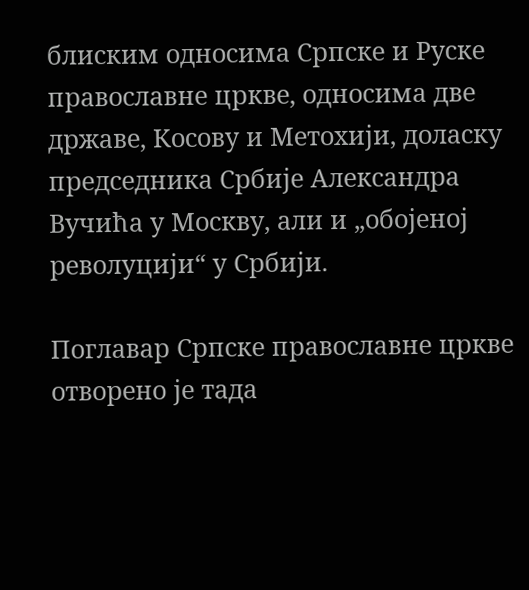блиским односима Српске и Руске православне цркве, односима две државе, Косову и Метохији, доласку председника Србије Александра Вучића у Москву, али и „обојеној револуцији“ у Србији.

Поглавар Српске православне цркве отворено је тада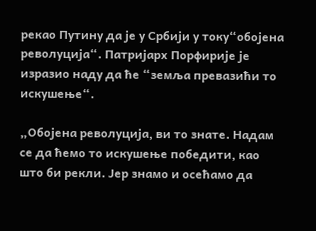рекао Путину да је у Србији у току“обојена револуција“. Патријарх Порфирије је изразио наду да ће “земља превазићи то искушење“.

„Обојена револуција, ви то знате. Надам се да ћемо то искушење победити, као што би рекли. Јер знамо и осећамо да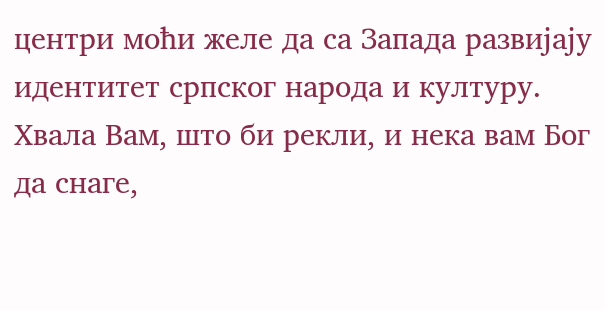центри моћи желе да са Запада развијају идентитет српског народа и културу. Хвала Вам, што би рекли, и нека вам Бог да снаге,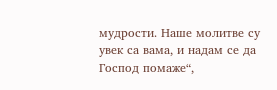мудрости. Наше молитве су увек са вама, и надам се да Господ помаже“,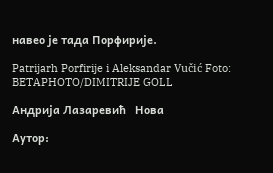навео је тада Порфирије.

Patrijarh Porfirije i Aleksandar Vučić Foto: BETAPHOTO/DIMITRIJE GOLL

Андрија Лазаревић   Нова

Аутор: